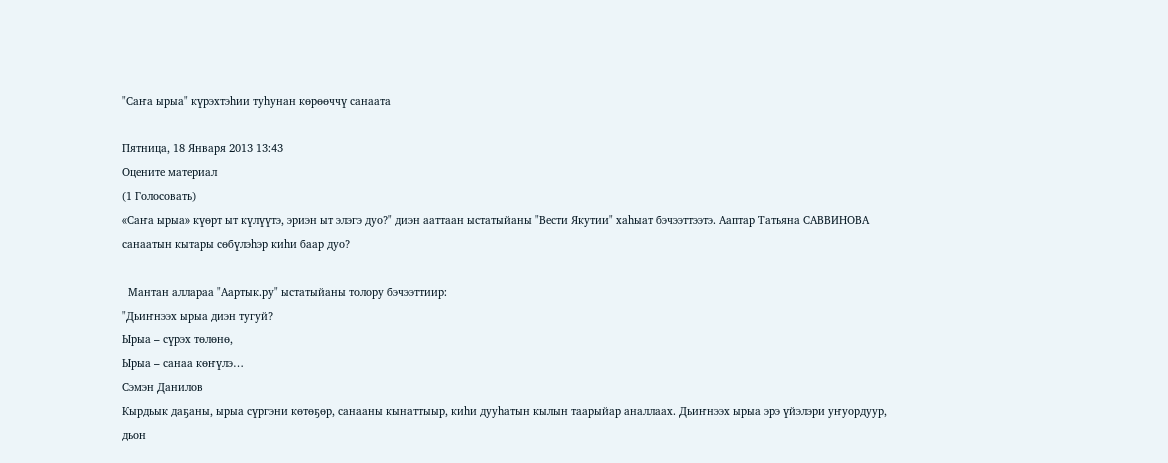"Саҥа ырыа" күрэхтэһии туһунан көрөөччү санаата

Пятница, 18 Января 2013 13:43
Оцените материал
(1 Голосовать)
«Саҥа ырыа» күөрт ыт күлүүтэ, эриэн ыт элэгэ дуо?" диэн ааттаан ыстатыйаны "Вести Якутии" хаһыат бэчээттээтэ. Ааптар Татьяна САВВИНОВА санаатын кытары сөбүлэһэр киһи баар дуо?

  Мантан аллараа "Аартык.ру" ыстатыйаны толору бэчээттиир:
"Дьиҥнээх ырыа диэн тугуй?
Ырыа – сүрэх төлөнө,
Ырыа – санаа көҥүлэ…
Сэмэн Данилов
Кырдьык даҕаны, ырыа сүргэни көтөҕөр, санааны кынаттыыр, киһи дууһатын кылын таарыйар аналлаах. Дьиҥнээх ырыа эрэ үйэлэри уҥуордуур, дьон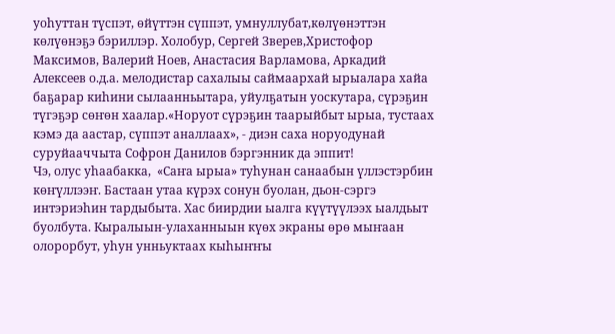уоһуттан түспэт, өйүттэн сүппэт, умнуллубат,көлүөнэттэн көлүөнэҕэ бэриллэр. Холобур, Сергей Зверев,Христофор Максимов, Валерий Ноев, Анастасия Варламова, Аркадий Алексеев о.д.а. мелодистар сахалыы саймаархай ырыалара хайа баҕарар киһини сылаанньытара, уйулҕатын уоскутара, сүрэҕин түгэҕэр сөҥөн хаалар.«Норуот сүрэҕин таарыйбыт ырыа, тустаах кэмэ да аастар, сүппэт аналлаах», - диэн саха норуодунай суруйааччыта Софрон Данилов бэргэнник да эппит!
Чэ, олус уһаабакка,  «Саҥа ырыа» туһунан санаабын үллэстэрбин көҥүллээҥ. Бастаан утаа күрэх сонун буолан, дьон-сэргэ интэриэһин тардыбыта. Хас биирдии ыалга күүтүүлээх ыалдьыт буолбута. Кыралыын-улаханныын күөх экраны өрө мыҥаан олорорбут, уһун унньуктаах кыһыҥҥы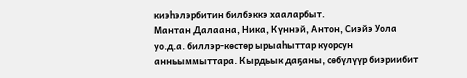киэһэлэрбитин билбэккэ хааларбыт.
Мантан Далаана, Ника, Күннэй, Антон, Сиэйэ Уола уо.д.а. биллэр-көстөр ырыаһыттар куорсун анньыммыттара. Кырдьык даҕаны, сөбүлүүр биэриибит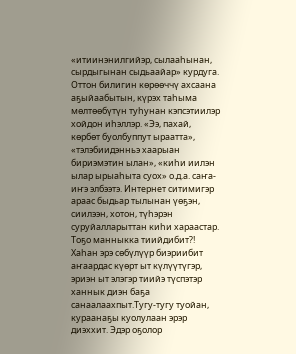«итиинэнилгийэр, сылааһынан, сырдыгынан сыдьаайар» курдуга. Оттон билигин көрөөччү ахсаана  аҕыйаабытын, күрэх таһыма мөлтөөбүтүн туһунан кэпсэтиилэр хойдон иһэллэр. «Ээ, пахай, көрбөт буолбуппут ыраатта», «тэлэбиидэнньэ хаарыан бириэмэтин ылан», «киһи иилэн ылар ырыаһыта суох» о.д.а. саҥа-иҥэ элбээтэ. Интернет ситимигэр араас быдьар тылынан үөҕэн, сиилээн, хотон, түһэрэн  суруйалларыттан киһи хараастар. Тоҕо манныкка тиийдибит?! Хаһан эрэ сөбүлүүр биэриибит аҥаардас күөрт ыт күлүүтүгэр, эриэн ыт элэгэр тиийэ түспэтэр ханнык диэн баҕа санаалаахпыт.Тугу-тугу туойан, кураанаҕы куолулаан эрэр диэххит. Эдэр оҕолор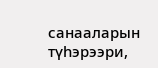санааларын түһэрээри,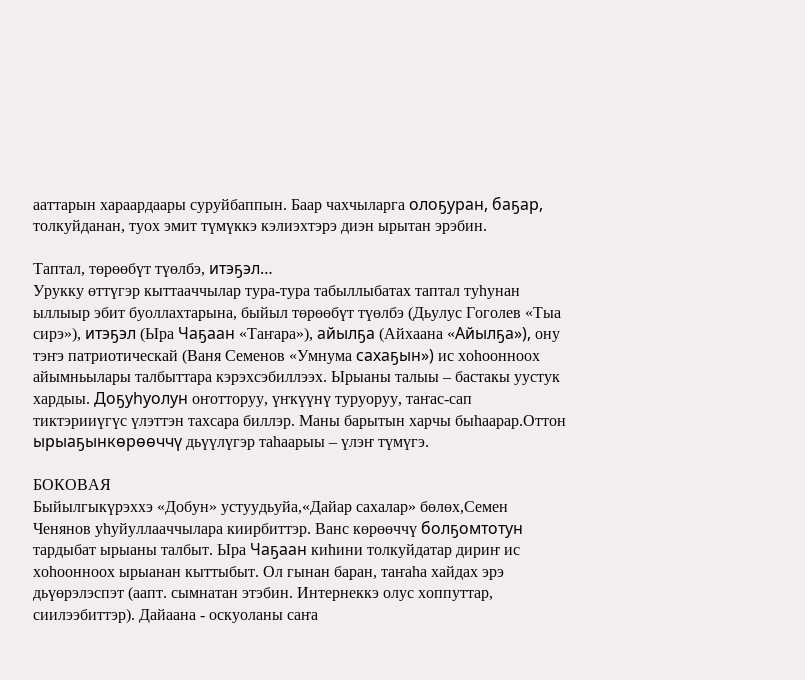ааттарын хараардаары суруйбаппын. Баар чахчыларга олоҕуран, баҕар, толкуйданан, туох эмит түмүккэ кэлиэхтэрэ диэн ырытан эрэбин.

Таптал, төрөөбүт түөлбэ, итэҕэл…
Урукку өттүгэр кыттааччылар тура-тура табыллыбатах таптал туһунан ыллыыр эбит буоллахтарына, быйыл төрөөбүт түөлбэ (Дьулус Гоголев «Тыа сирэ»), итэҕэл (Ыра Чаҕаан «Таҥара»), айылҕа (Айхаана «Айылҕа»), ону тэҥэ патриотическай (Ваня Семенов «Умнума сахаҕын») ис хоһоонноох айымньылары талбыттара кэрэхсэбиллээх. Ырыаны талыы – бастакы уустук хардыы. Доҕуһуолун оҥотторуу, үҥкүүнү туруоруу, таҥас-сап тиктэрииүгүс үлэттэн тахсара биллэр. Маны барытын харчы быһаарар.Оттон ырыаҕынкөрөөччү дьүүлүгэр таһаарыы – үлэҥ түмүгэ.

БОКОВАЯ
Быйылгыкүрэххэ «Добун» устуудьуйа,«Дайар сахалар» бөлөх,Семен Ченянов уһуйуллааччылара киирбиттэр. Ванс көрөөччү болҕомтотун тардыбат ырыаны талбыт. Ыра Чаҕаан киһини толкуйдатар дириҥ ис хоһоонноох ырыанан кыттыбыт. Ол гынан баран, таҥаһа хайдах эрэ дьүөрэлэспэт (аапт. сымнатан этэбин. Интернеккэ олус хоппуттар, сиилээбиттэр). Дайаана - оскуоланы саҥа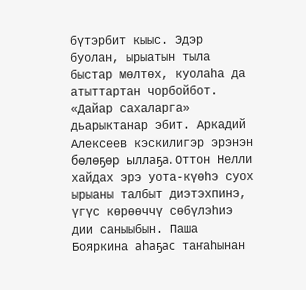бүтэрбит кыыс. Эдэр буолан, ырыатын тыла быстар мөлтөх, куолаһа да атыттартан чорбойбот. «Дайар сахаларга» дьарыктанар эбит. Аркадий Алексеев кэскилигэр эрэнэн бөлөҕөр ыллаҕа. Оттон Нелли хайдах эрэ уота-күөһэ суох ырыаны талбыт диэтэхпинэ, үгүс көрөөччү сөбүлэһиэ дии саныыбын. Паша Бояркина аһаҕас таҥаһынан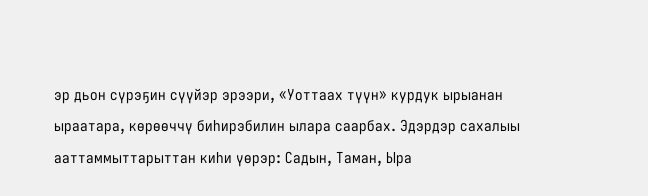эр дьон сүрэҕин сүүйэр эрээри, «Уоттаах түүн» курдук ырыанан ыраатара, көрөөччү биһирэбилин ылара саарбах. Эдэрдэр сахалыы ааттаммыттарыттан киһи үөрэр: Садын, Таман, Ыра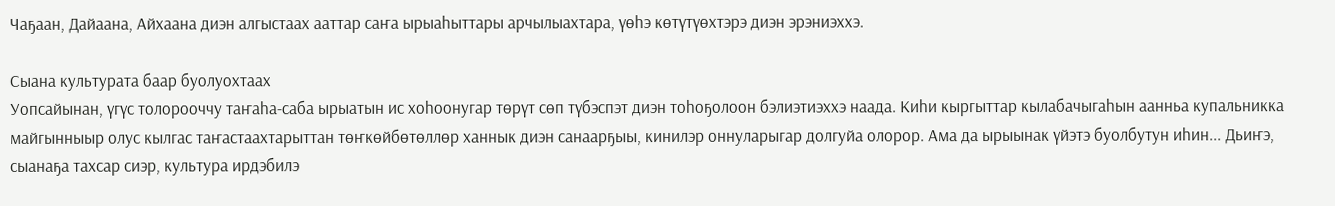Чаҕаан, Дайаана, Айхаана диэн алгыстаах ааттар саҥа ырыаһыттары арчылыахтара, үөһэ көтүтүөхтэрэ диэн эрэниэххэ.

Сыана культурата баар буолуохтаах
Уопсайынан, үгүс толорооччу таҥаһа-саба ырыатын ис хоһоонугар төрүт сөп түбэспэт диэн тоһоҕолоон бэлиэтиэххэ наада. Киһи кыргыттар кылабачыгаһын аанньа купальникка майгынныыр олус кылгас таҥастаахтарыттан төҥкөйбөтөллөр ханнык диэн санаарҕыы, кинилэр оннуларыгар долгуйа олорор. Ама да ырыынак үйэтэ буолбутун иһин... Дьиҥэ, сыанаҕа тахсар сиэр, культура ирдэбилэ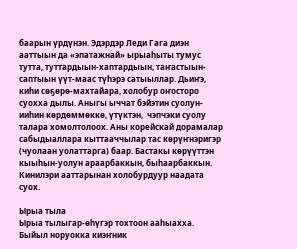баарын үрдүнэн. Эдэрдэр Леди Гага диэн ааттыын да «эпатажнай» ырыаһыты тумус тутта, туттардыын-хаптардыын, таҥастыын-саптыын үүт-маас түһэрэ сатыыллар. Дьиҥэ, киһи сөҕөрө-махтайара, холобур оҥосторо суохха дылы. Аныгы ыччат бэйэтин суолун-ииһин көрдөммөккө, үтүктэн,  чэпчэки суолу талара хомолтолоох. Аны корейскай дорамалар сабыдыаллара кыттааччылар тас көрүҥнэригэр (чуолаан уолаттарга) баар. Бастакы көрүүттэн кыыһын-уолун араарбаккын, быһаарбаккын. Кинилэри ааттарынан холобурдуур наадата суох.

Ырыа тыла
Ырыа тылыгар-өһүгэр тохтоон ааһыахха. Быйыл норуокка киэҥник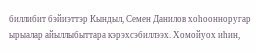биллибит бэйиэттэр Кындыл, Семен Данилов хоһоонноругар  ырыалар айыллыбыттара кэрэхсэбиллээх. Хомойуох иһин,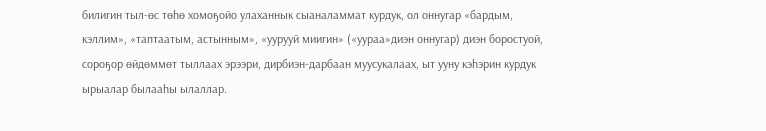билигин тыл-өс төһө хомоҕойо улаханнык сыаналаммат курдук, ол оннугар «бардым, кэллим», «таптаатым, астынным», «уурууй миигин» («уураа»диэн оннугар) диэн боростуой, сороҕор өйдөммөт тыллаах эрээри, дирбиэн-дарбаан муусукалаах, ыт ууну кэһэрин курдук ырыалар былааһы ылаллар.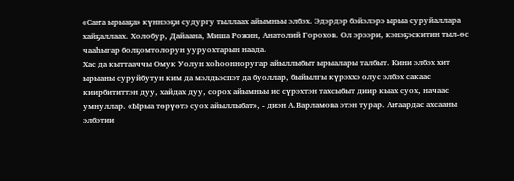«Саҥа ырыаҕа» күннээҕи судургу тыллаах айымньы элбэх. Эдэрдэр бэйэлэрэ ырыа суруйаллара хайҕаллаах. Холобур, Дайаана, Миша Рожин, Анатолий Горохов. Ол эрээри, кэнэҕэскитин тыл-өс чааһыгар болҕомтолорун ууруохтарын наада.
Хас да кыттааччы Омук Уолун хоһоонноругар айыллыбыт ырыалары талбыт. Кини элбэх хит ырыаны суруйбутун ким да мэлдьэспэт да буоллар, быйылгы күрэххэ олус элбэх сакаас киирбититтэн дуу, хайдах дуу, сорох айымньы ис сүрэхтэн тахсыбыт диир кыах суох, начаас умнуллар. «Ырыа төрүөтэ суох айыллыбат», - диэн А.Варламова этэн турар. Аҥаардас ахсааны элбэтии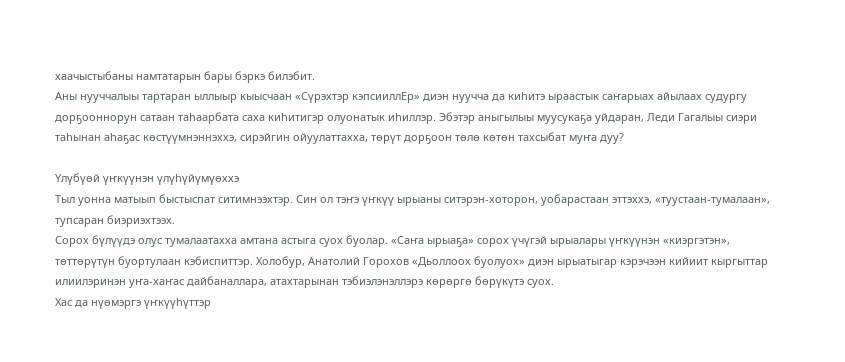хаачыстыбаны намтатарын бары бэркэ билэбит.
Аны нууччалыы тартаран ыллыыр кыысчаан «Сүрэхтэр кэпсииллЕр» диэн нуучча да киһитэ ыраастык саҥарыах айылаах судургу дорҕооннорун сатаан таһаарбата саха киһитигэр олуонатык иһиллэр. Эбэтэр аныгылыы муусукаҕа уйдаран, Леди Гагалыы сиэри таһынан аһаҕас көстүүмнэннэххэ, сирэйгин ойуулаттахха, төрүт дорҕоон төлө көтөн тахсыбат муҥа дуу?

Үлүбүөй үҥкүүнэн үлүһүйүмүөххэ
Тыл уонна матыып быстыспат ситимнээхтэр. Син ол тэҥэ үҥкүү ырыаны ситэрэн-хоторон, уобарастаан эттэххэ, «туустаан-тумалаан», тупсаран биэриэхтээх.
Сорох бүлүүдэ олус тумалаатахха амтана астыга суох буолар. «Саҥа ырыаҕа» сорох үчүгэй ырыалары үҥкүүнэн «киэргэтэн», төттөрүтүн буортулаан кэбиспиттэр. Холобур, Анатолий Горохов «Дьоллоох буолуох» диэн ырыатыгар кэрэчээн кийиит кыргыттар илиилэринэн уҥа-хаҥас дайбаналлара, атахтарынан тэбиэлэнэллэрэ көрөргө бөрүкүтэ суох.
Хас да нүөмэргэ үҥкүүһүттэр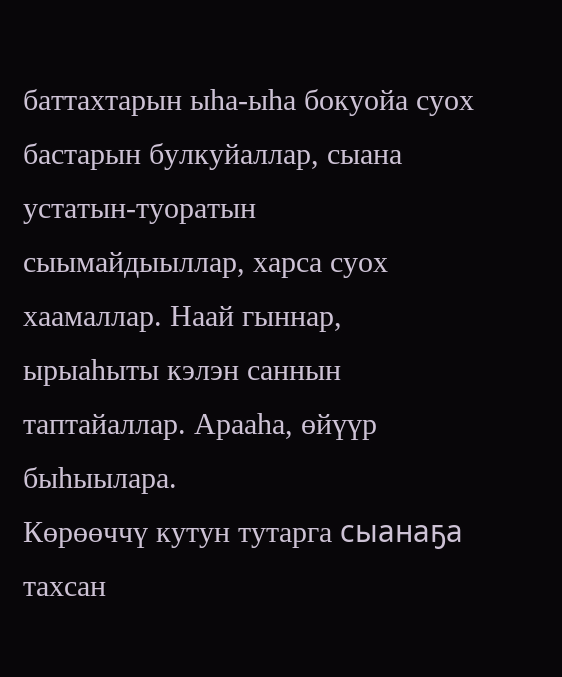баттахтарын ыһа-ыһа бокуойа суох бастарын булкуйаллар, сыана устатын-туоратын сыымайдыыллар, харса суох хаамаллар. Наай гыннар, ырыаһыты кэлэн саннын таптайаллар. Арааһа, өйүүр быһыылара.
Көрөөччү кутун тутарга сыанаҕа тахсан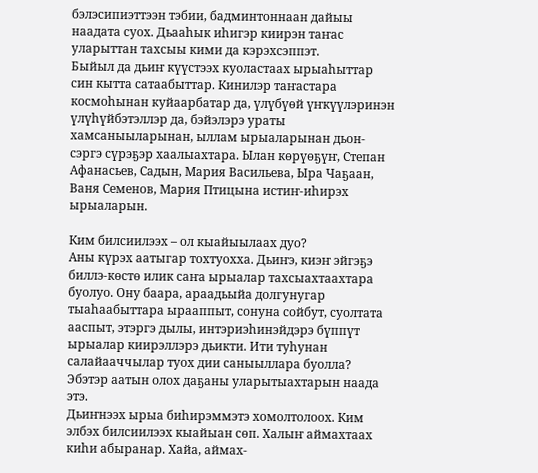бэлэсипиэттээн тэбии, бадминтоннаан дайыы наадата суох. Дьааһык иһигэр киирэн таҥас уларыттан тахсыы кими да кэрэхсэппэт.
Быйыл да дьиҥ күүстээх куоластаах ырыаһыттар син кытта сатаабыттар. Кинилэр таҥастара космоһынан куйаарбатар да, үлүбүөй үҥкүүлэринэн үлүһүйбэтэллэр да, бэйэлэрэ ураты хамсаныыларынан, ыллам ырыаларынан дьон-сэргэ сүрэҕэр хаалыахтара. Ылан көрүөҕүҥ, Степан Афанасьев, Садын, Мария Васильева, Ыра Чаҕаан, Ваня Семенов, Мария Птицына истиҥ-иһирэх ырыаларын.

Ким билсиилээх – ол кыайыылаах дуо?
Аны күрэх аатыгар тохтуохха. Дьиҥэ, киэҥ эйгэҕэ биллэ-көстө илик саҥа ырыалар тахсыахтаахтара буолуо. Ону баара, араадьыйа долгунугар тыаһаабыттара ырааппыт, сонуна сойбут, суолтата ааспыт, этэргэ дылы, интэриэһинэйдэрэ бүппүт ырыалар киирэллэрэ дьикти. Ити туһунан салайааччылар туох дии саныыллара буолла? Эбэтэр аатын олох даҕаны уларытыахтарын наада этэ.
Дьиҥнээх ырыа биһирэммэтэ хомолтолоох. Ким элбэх билсиилээх кыайыан сөп. Халыҥ аймахтаах киһи абыранар. Хайа, аймах-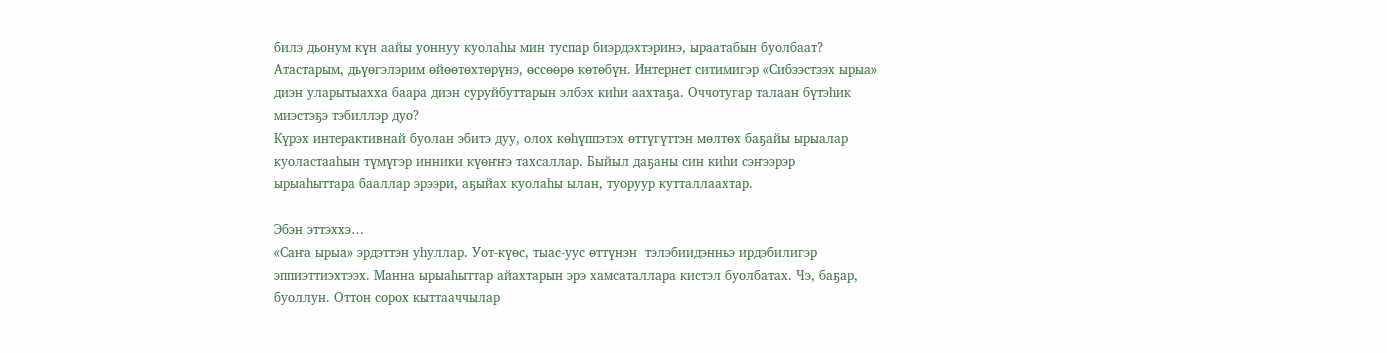билэ дьонум күн аайы уоннуу куолаһы мин туспар биэрдэхтэринэ, ыраатабын буолбаат? Атастарым, дьүөгэлэрим өйөөтөхтөрүнэ, өссөөрө көтөбүн. Интернет ситимигэр «Сибээстээх ырыа» диэн уларытыахха баара диэн суруйбуттарын элбэх киһи аахтаҕа. Оччотугар талаан бүтэһик миэстэҕэ тэбиллэр дуо?
Күрэх интерактивнай буолан эбитэ дуу, олох көһүппэтэх өттүгүттэн мөлтөх баҕайы ырыалар куоластааһын түмүгэр инники күөҥҥэ тахсаллар. Быйыл даҕаны син киһи сэҥээрэр ырыаһыттара бааллар эрээри, аҕыйах куолаһы ылан, туоруур кутталлаахтар.

Эбэн эттэххэ…
«Саҥа ырыа» эрдэттэн уһуллар. Уот-күөс, тыас-уус өттүнэн  тэлэбиидэнньэ ирдэбилигэр эппиэттиэхтээх. Манна ырыаһыттар айахтарын эрэ хамсаталлара кистэл буолбатах. Чэ, баҕар, буоллун. Оттон сорох кыттааччылар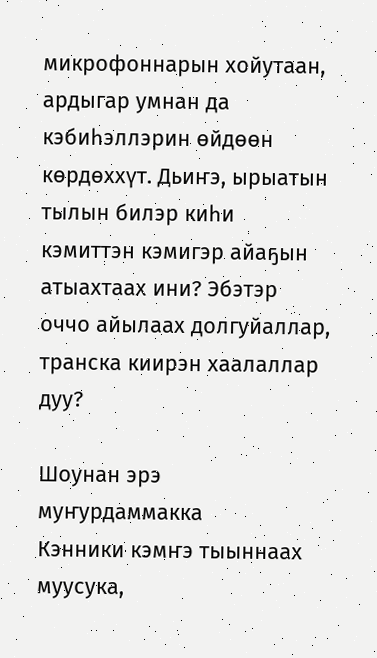микрофоннарын хойутаан, ардыгар умнан да кэбиһэллэрин өйдөөн көрдөххүт. Дьиҥэ, ырыатын тылын билэр киһи кэмиттэн кэмигэр айаҕын атыахтаах ини? Эбэтэр оччо айылаах долгуйаллар, транска киирэн хаалаллар дуу?

Шоунан эрэ муҥурдаммакка
Кэнники кэмҥэ тыыннаах муусука,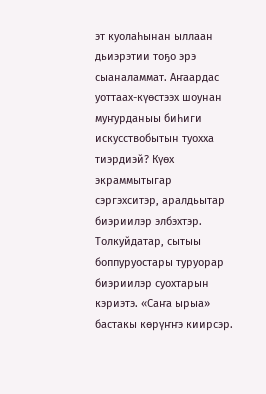эт куолаһынан ыллаан дьиэрэтии тоҕо эрэ сыаналаммат. Аҥаардас уоттаах-күөстээх шоунан муҥурданыы биһиги искусствобытын туохха тиэрдиэй? Күөх экраммытыгар сэргэхситэр, аралдьытар биэриилэр элбэхтэр. Толкуйдатар, сытыы боппуруостары туруорар биэриилэр суохтарын кэриэтэ. «Саҥа ырыа» бастакы көрүҥҥэ киирсэр.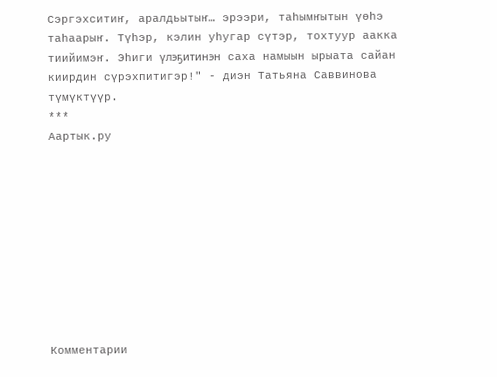Сэргэхситиҥ, аралдьытыҥ… эрээри, таһымҥытын үөһэ таһаарыҥ. Түһэр, кэлин уһугар сүтэр, тохтуур аакка тиийимэҥ. Эһиги үлэҕитинэн саха намыын ырыата сайан киирдин сүрэхпитигэр!" - диэн Татьяна Саввинова түмүктүүр.
***
Аартык.ру










Комментарии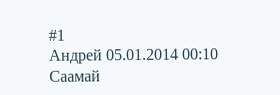#1
Андрей 05.01.2014 00:10
Саамай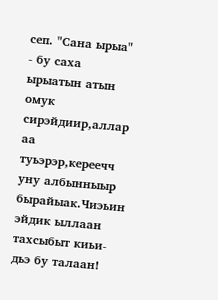сеп. "Сана ырыа" - бу саха ырыатын атын омук сирэйдиир,аллар аа туьэрэр,кереечч уну албынныыр бырайыак.Чиэьин эйдик ыллаан тахсыбыт киьи-дьэ бу талаан!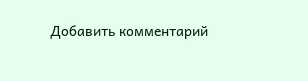Добавить комментарий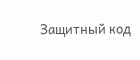Защитный код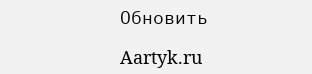Обновить

Aartyk.ru